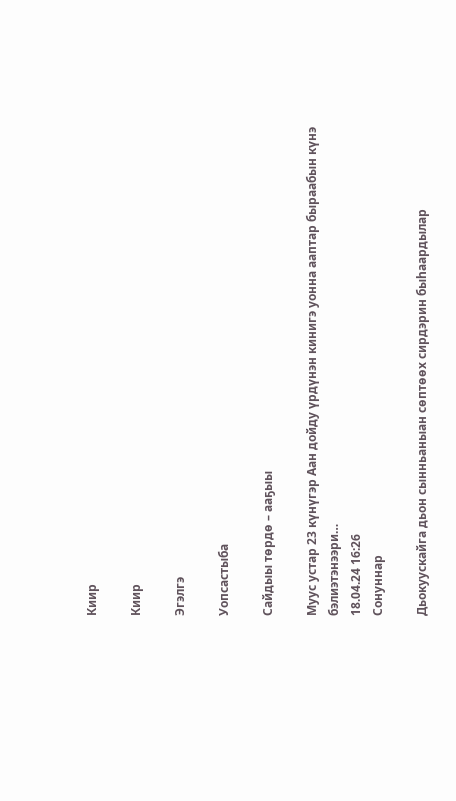Киир

Киир

Эгэлгэ

Уопсастыба

Сайдыы төрдө – ааҕыы

Муус устар 23 күнүгэр Аан дойду үрдүнэн кинигэ уонна ааптар быраабын күнэ бэлиэтэнээри…
18.04.24 16:26
Сонуннар

Дьокуускайга дьон сынньаныан сөптөөх сирдэрин быһаардылар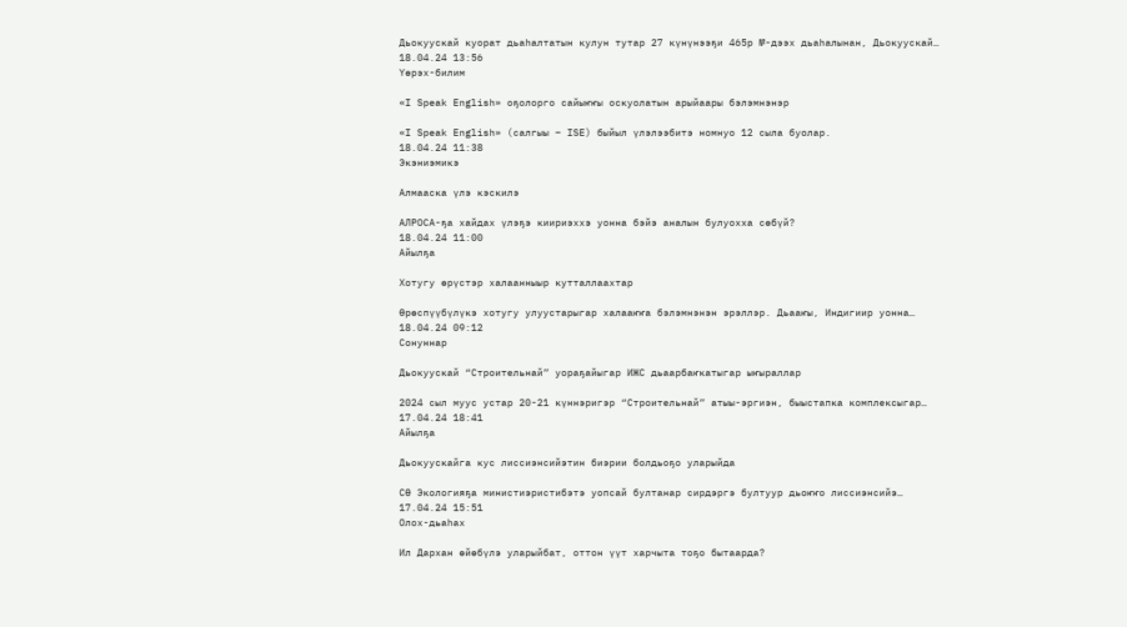Дьокуускай куорат дьаһалтатын кулун тутар 27 күнүнээҕи 465р №-дээх дьаһалынан, Дьокуускай…
18.04.24 13:56
Үөрэх-билим

«I Speak English» оҕолорго сайыҥҥы оскуолатын арыйаары бэлэмнэнэр

«I Speak English» (салгыы – ISE) быйыл үлэлээбитэ номнуо 12 сыла буолар.
18.04.24 11:38
Экэниэмикэ

Алмааска үлэ кэскилэ

АЛРОСА-ҕа хайдах үлэҕэ киириэххэ уонна бэйэ аналын булуохха сөбүй?
18.04.24 11:00
Айылҕа

Хотугу өрүстэр халаанныыр кутталлаахтар

Өрөспүүбүлүкэ хотугу улуустарыгар халааҥҥа бэлэмнэнэн эрэллэр. Дьааҥы, Индигиир уонна…
18.04.24 09:12
Сонуннар

Дьокуускай “Строительнай” уораҕайыгар ИЖС дьаарбаҥкатыгар ыҥыраллар

2024 сыл муус устар 20-21 күннэригэр “Строительнай” атыы-эргиэн, быыстапка комплексыгар…
17.04.24 18:41
Айылҕа

Дьокуускайга кус лиссиэнсийэтин биэрии болдьоҕо уларыйда

СӨ Экологияҕа министиэристибэтэ уопсай бултанар сирдэргэ бултуур дьоҥҥо лиссиэнсийэ…
17.04.24 15:51
Олох-дьаһах

Ил Дархан өйөбүлэ уларыйбат, оттон үүт харчыта тоҕо бытаарда?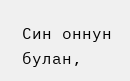Син оннун булан,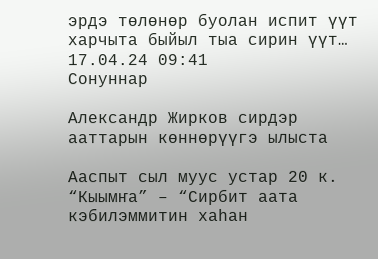эрдэ төлөнөр буолан испит үүт харчыта быйыл тыа сирин үүт…
17.04.24 09:41
Сонуннар

Александр Жирков сирдэр ааттарын көннөрүүгэ ылыста

Ааспыт сыл муус устар 20 к. “Кыымҥа” – “Сирбит аата кэбилэммитин хаһан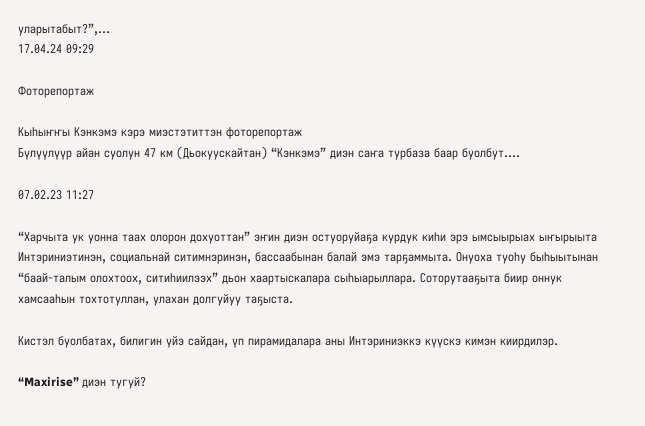уларытабыт?”,…
17.04.24 09:29

Фоторепортаж

Кыһыҥҥы Кэнкэмэ кэрэ миэстэтиттэн фоторепортаж
Бүлүүлүүр айан суолун 47 км (Дьокуускайтан) “Кэнкэмэ” диэн саҥа турбаза баар буолбут.…

07.02.23 11:27

“Харчыта ук уонна таах олорон дохуоттан” эҥин диэн остуоруйаҕа курдук киһи эрэ ымсыырыах ыҥырыыта Интэриниэтинэн, социальнай ситимнэринэн, бассаабынан балай эмэ тарҕаммыта. Онуоха туоһу быһыытынан “баай-талым олохтоох, ситиһиилээх” дьон хаартыскалара сыһыарыллара. Соторутааҕыта биир оннук хамсааһын тохтотуллан, улахан долгуйуу таҕыста.

Кистэл буолбатах, билигин үйэ сайдан, үп пирамидалара аны Интэриниэккэ күүскэ кимэн киирдилэр.

“Maxirise” диэн тугуй?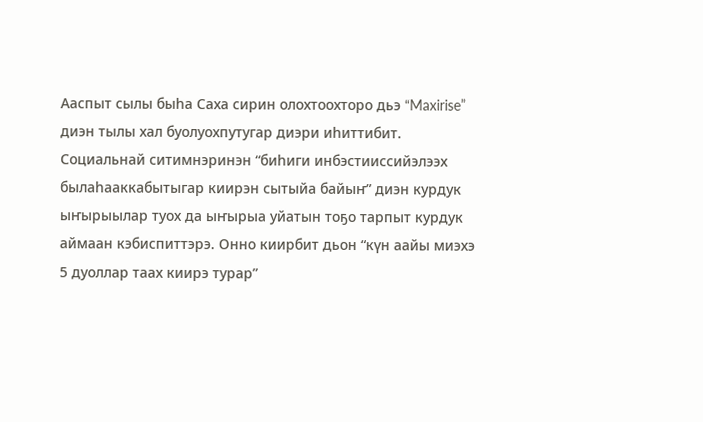Ааспыт сылы быһа Саха сирин олохтоохторо дьэ “Maxirise” диэн тылы хал буолуохпутугар диэри иһиттибит. Социальнай ситимнэринэн “биһиги инбэстииссийэлээх былаһааккабытыгар киирэн сытыйа байыҥ” диэн курдук ыҥырыылар туох да ыҥырыа уйатын тоҕо тарпыт курдук аймаан кэбиспиттэрэ. Онно киирбит дьон “күн аайы миэхэ 5 дуоллар таах киирэ турар”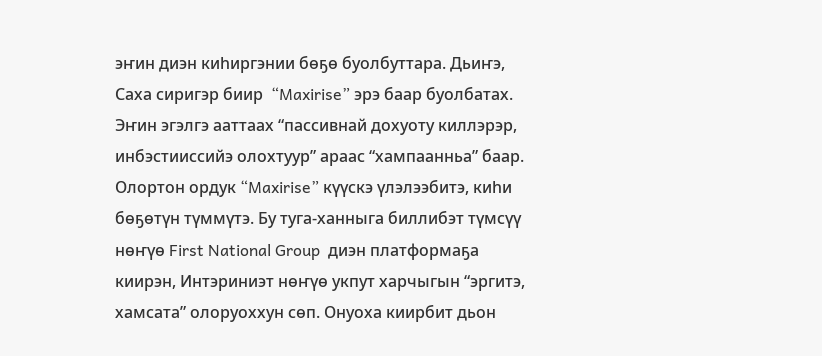эҥин диэн киһиргэнии бөҕө буолбуттара. Дьиҥэ, Саха сиригэр биир  “Maxirise” эрэ баар буолбатах. Эҥин эгэлгэ ааттаах “пассивнай дохуоту киллэрэр, инбэстииссийэ олохтуур” араас “хампаанньа” баар. Олортон ордук “Maxirise” күүскэ үлэлээбитэ, киһи бөҕөтүн түммүтэ. Бу туга-ханныга биллибэт түмсүү нөҥүө First National Group  диэн платформаҕа киирэн, Интэриниэт нөҥүө укпут харчыгын “эргитэ, хамсата” олоруоххун сөп. Онуоха киирбит дьон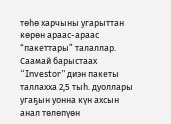төһө харчыны угарыттан көрөн араас-араас “пакеттары” талаллар. Саамай барыстаах “Investor” диэн пакеты таллахха 2,5 тыһ. дуоллары угаҕын уонна күн ахсын анал төлөпүөн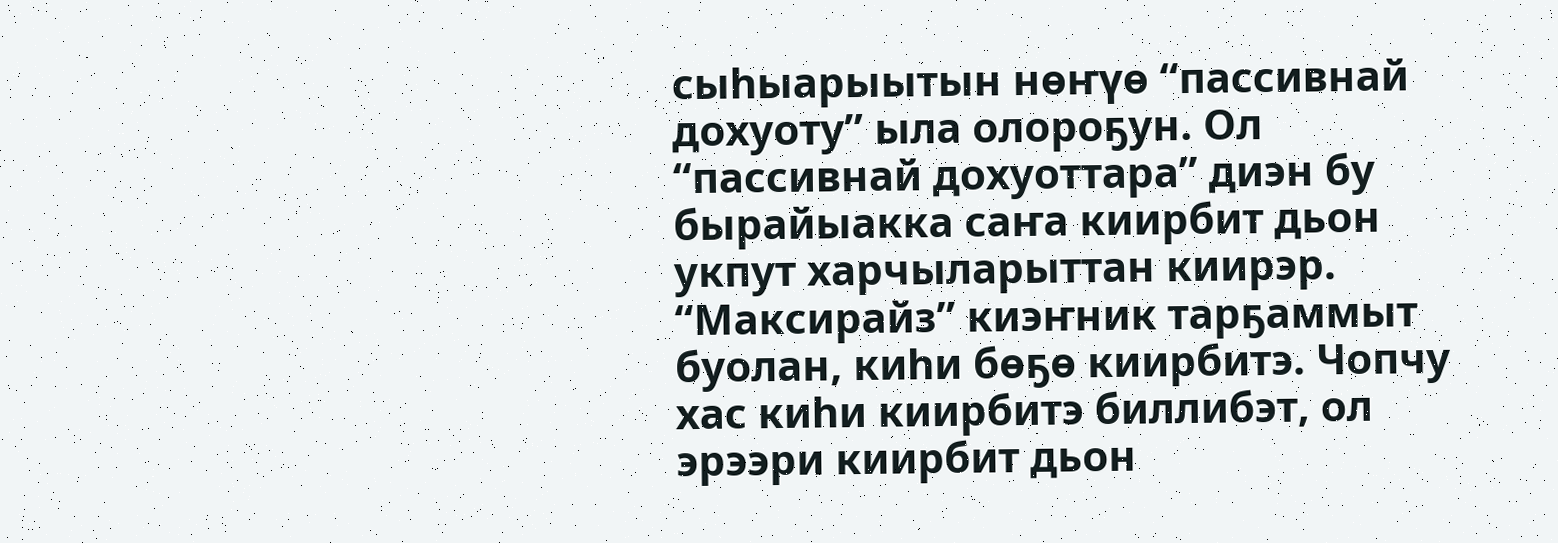сыһыарыытын нөҥүө “пассивнай дохуоту” ыла олороҕун. Ол “пассивнай дохуоттара” диэн бу бырайыакка саҥа киирбит дьон укпут харчыларыттан киирэр. “Максирайз” киэҥник тарҕаммыт буолан, киһи бөҕө киирбитэ. Чопчу хас киһи киирбитэ биллибэт, ол эрээри киирбит дьон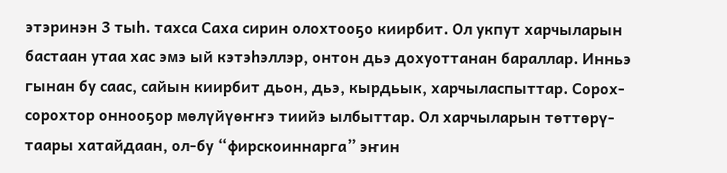этэринэн 3 тыһ. тахса Саха сирин олохтооҕо киирбит. Ол укпут харчыларын бастаан утаа хас эмэ ый кэтэһэллэр, онтон дьэ дохуоттанан бараллар. Инньэ гынан бу саас, сайын киирбит дьон, дьэ, кырдьык, харчыласпыттар. Сорох-сорохтор оннооҕор мөлүйүөҥҥэ тиийэ ылбыттар. Ол харчыларын төттөрү-таары хатайдаан, ол-бу “фирскоиннарга” эҥин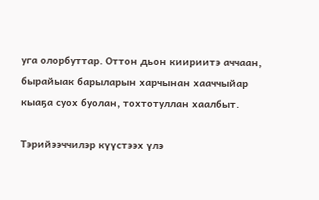уга олорбуттар. Оттон дьон киириитэ аччаан, бырайыак барыларын харчынан хааччыйар кыаҕа суох буолан, тохтотуллан хаалбыт.

Тэрийээччилэр күүстээх үлэ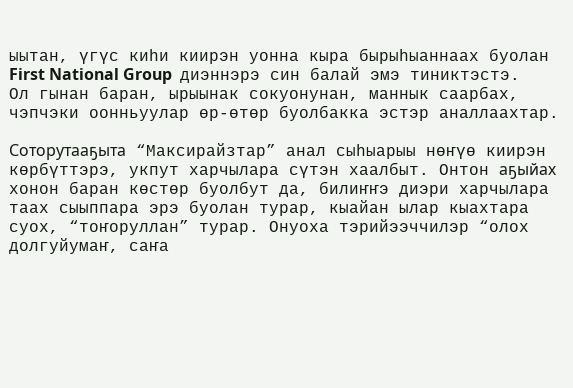ыытан, үгүс киһи киирэн уонна кыра бырыһыаннаах буолан First National Group  диэннэрэ син балай эмэ тиниктэстэ. Ол гынан баран, ырыынак сокуонунан, маннык саарбах, чэпчэки оонньуулар өр-өтөр буолбакка эстэр аналлаахтар.

Соторутааҕыта “Максирайзтар” анал сыһыарыы нөҥүө киирэн көрбүттэрэ, укпут харчылара сүтэн хаалбыт. Онтон аҕыйах хонон баран көстөр буолбут да, билиҥҥэ диэри харчылара таах сыыппара эрэ буолан турар, кыайан ылар кыахтара суох, “тоҥоруллан” турар. Онуоха тэрийээччилэр “олох долгуйумаҥ, саҥа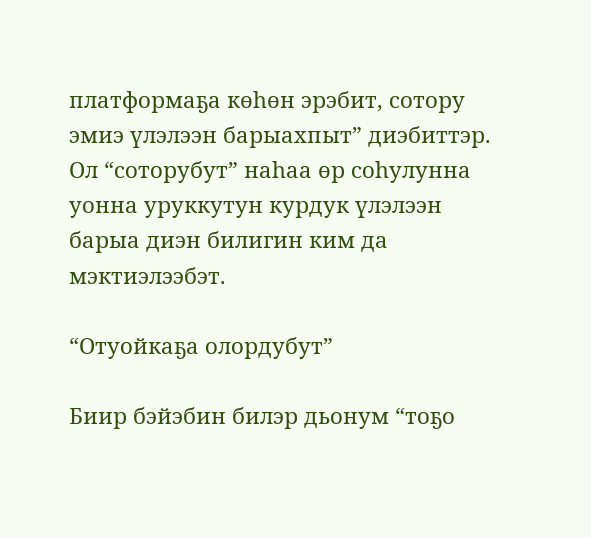платформаҕа көһөн эрэбит, сотору эмиэ үлэлээн барыахпыт” диэбиттэр. Ол “соторубут” наһаа өр соһулунна уонна уруккутун курдук үлэлээн барыа диэн билигин ким да мэктиэлээбэт.

“Отуойкаҕа олордубут”

Биир бэйэбин билэр дьонум “тоҕо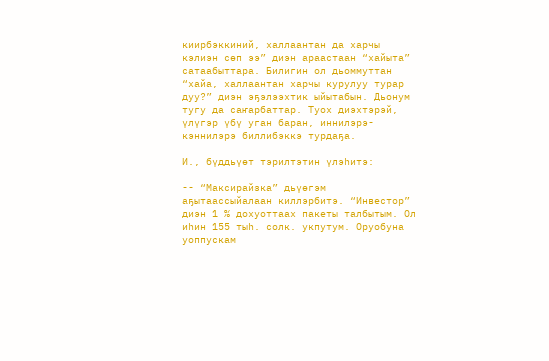киирбэккиний, халлаантан да харчы кэлиэн сөп ээ” диэн араастаан “хайыта” сатаабыттара. Билигин ол дьоммуттан “хайа, халлаантан харчы курулуу турар дуу?” диэн эҕэлээхтик ыйытабын. Дьонум тугу да саҥарбаттар. Туох диэхтэрэй, үлүгэр үбү уган баран, иннилэрэ-кэннилэрэ биллибэккэ турдаҕа.

И., бүддьүөт тэрилтэтин үлэһитэ:

-- “Максирайзка” дьүөгэм аҕытаассыйалаан киллэрбитэ. “Инвестор” диэн 1 % дохуоттаах пакеты талбытым. Ол иһин 155 тыһ. солк. укпутум. Оруобуна уоппускам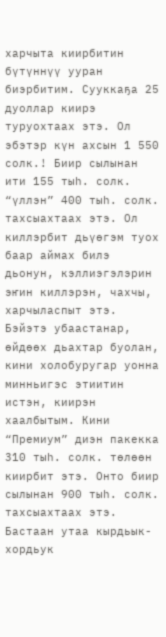харчыта киирбитин бүтүннүү ууран биэрбитим. Сууккаҕа 25 дуоллар киирэ туруохтаах этэ. Ол эбэтэр күн ахсын 1 550 солк.! Биир сылынан ити 155 тыһ. солк. “үллэн” 400 тыһ. солк. тахсыахтаах этэ. Ол киллэрбит дьүөгэм туох баар аймах билэ дьонун, кэллиэгэлэрин эҥин киллэрэн, чахчы, харчыласпыт этэ. Бэйэтэ убаастанар, өйдөөх дьахтар буолан, кини холобуругар уонна минньигэс этиитин истэн, киирэн хаалбытым. Кини “Премиум” диэн пакекка 310 тыһ. солк. төлөөн киирбит этэ. Онто биир сылынан 900 тыһ. солк. тахсыахтаах этэ. Бастаан утаа кырдьык-хордьук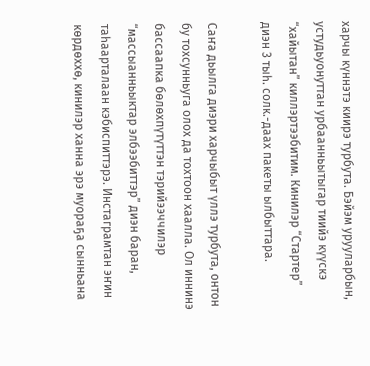харчы күннэтэ киирэ турбута. Бэйэм урууларбын, устудьуонуттан урбаанньытыгар тиийэ күүскэ “хайытан” киллэртээбитим. Кинилэр “Стартер” диэн 3 тыһ. солк.-даах пакеты ылбыттара.

Саҥа дьылга диэри харчыбыт үллэ турбута, онтон бу тохсунньуга олох да тохтоон хаалла. Ол иннинэ бассаапка бөлөхпүтүттэн тэрийээччилэр “массыанньыктар элбээбиттэр” диэн баран, таһаарталаан кэбиспиттэрэ. Инстаграмтан эҥин көрдөххө, кинилэр ханна эрэ муораҕа сынньана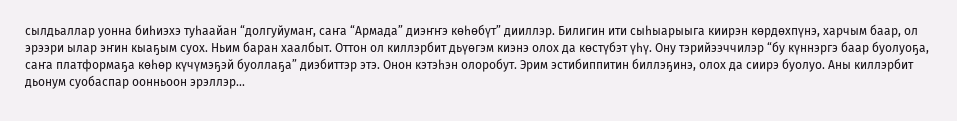сылдьаллар уонна биһиэхэ туһаайан “долгуйумаҥ, саҥа “Армада” диэҥҥэ көһөбүт” дииллэр. Билигин ити сыһыарыыга киирэн көрдөхпүнэ, харчым баар, ол эрээри ылар эҥин кыаҕым суох. Ньим баран хаалбыт. Оттон ол киллэрбит дьүөгэм киэнэ олох да көстүбэт үһү. Ону тэрийээччилэр “бу күннэргэ баар буолуоҕа, саҥа платформаҕа көһөр күчүмэҕэй буоллаҕа” диэбиттэр этэ. Онон кэтэһэн олоробут. Эрим эстибиппитин биллэҕинэ, олох да сиирэ буолуо. Аны киллэрбит дьонум суобаспар оонньоон эрэллэр...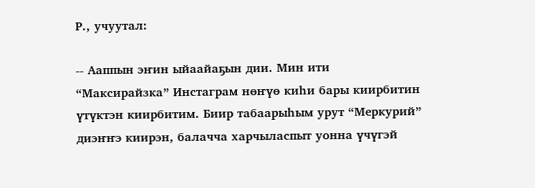Р., учуутал:

-- Ааппын эҥин ыйаайаҕын дии. Мин ити “Максирайзка” Инстаграм нөҥүө киһи бары киирбитин үтүктэн киирбитим. Биир табаарыһым урут “Меркурий” диэҥҥэ киирэн, балачча харчыласпыт уонна үчүгэй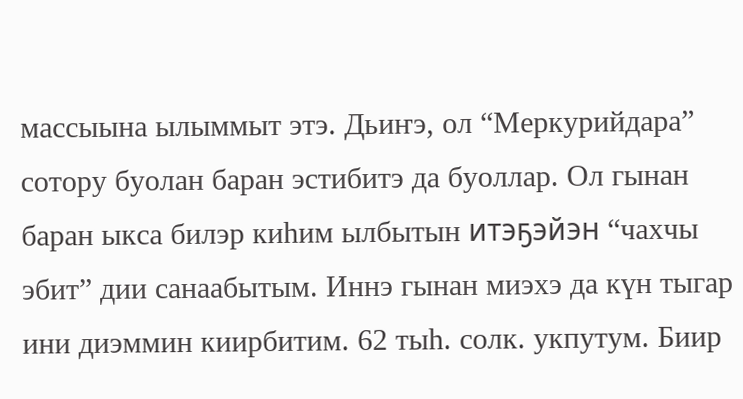массыына ылыммыт этэ. Дьиҥэ, ол “Меркурийдара” сотору буолан баран эстибитэ да буоллар. Ол гынан баран ыкса билэр киһим ылбытын итэҕэйэн “чахчы эбит” дии санаабытым. Иннэ гынан миэхэ да күн тыгар ини диэммин киирбитим. 62 тыһ. солк. укпутум. Биир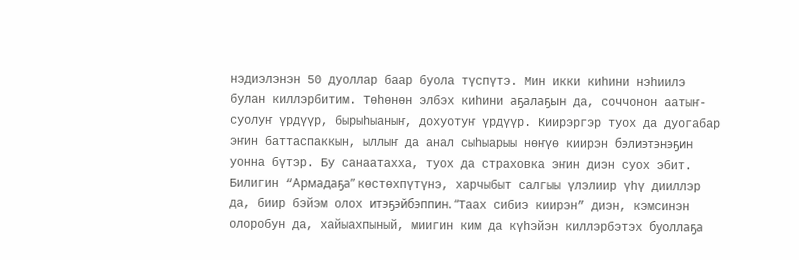нэдиэлэнэн 50 дуоллар баар буола түспүтэ. Мин икки киһини нэһиилэ булан киллэрбитим. Төһөнөн элбэх киһини аҕалаҕын да, соччонон аатыҥ-суолуҥ үрдүүр, бырыһыаныҥ, дохуотуҥ үрдүүр. Киирэргэр туох да дуогабар эҥин баттаспаккын, ыллыҥ да анал сыһыарыы нөҥүө киирэн бэлиэтэнэҕин уонна бүтэр. Бу санаатахха, туох да страховка эҥин диэн суох эбит. Билигин “Армадаҕа” көстөхпүтүнэ, харчыбыт салгыы үлэлиир үһү дииллэр да, биир бэйэм олох итэҕэйбэппин. “Таах сибиэ киирэн” диэн, кэмсинэн олоробун да, хайыахпыный, миигин ким да күһэйэн киллэрбэтэх буоллаҕа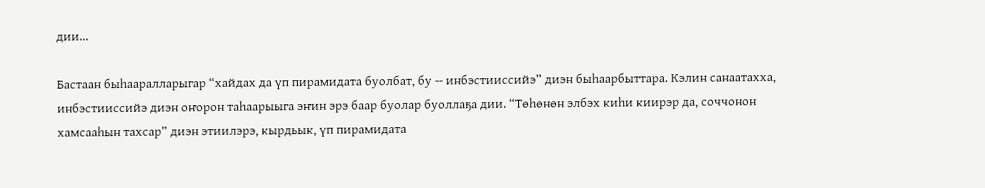дии...

Бастаан быһааралларыгар “хайдах да үп пирамидата буолбат, бу -- инбэстииссийэ” диэн быһаарбыттара. Кэлин санаатахха, инбэстииссийэ диэн оҥорон таһаарыыга эҥин эрэ баар буолар буоллаҕа дии. “Төһөнөн элбэх киһи киирэр да, соччонон хамсааһын тахсар” диэн этиилэрэ, кырдьык, үп пирамидата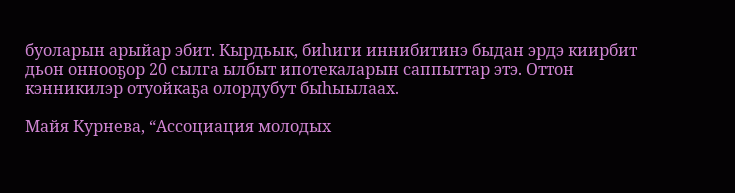буоларын арыйар эбит. Кырдьык, биһиги иннибитинэ быдан эрдэ киирбит дьон оннооҕор 20 сылга ылбыт ипотекаларын саппыттар этэ. Оттон кэнникилэр отуойкаҕа олордубут быһыылаах.

Майя Курнева, “Ассоциация молодых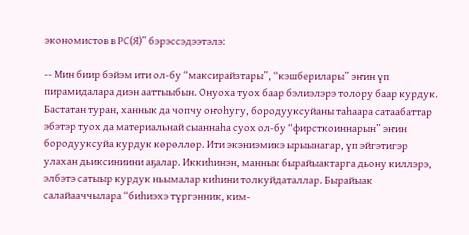экономистов в РС(Я)” бэрэссэдээтэлэ:

-- Мин биир бэйэм ити ол-бу “максирайзтары”, “кэшберилары” эҥин үп пирамидалара диэн ааттыыбын. Онуоха туох баар бэлиэлэрэ толору баар курдук. Бастатан туран, ханнык да чопчу оҥоһугу, бородууксуйаны таһаара сатаабаттар эбэтэр туох да материальнай сыаннаһа суох ол-бу “фирсткоиннарын” эҥин бородууксуйа курдук көрөллөр. Ити экэниэмикэ ырыынагар, үп эйгэтигэр улахан дьиксиниини аҕалар. Иккиһинэн, маннык бырайыактарга дьону киллэрэ, элбэтэ сатыыр курдук ньымалар киһини толкуйдаталлар. Бырайыак салайааччылара “биһиэхэ түргэнник, ким-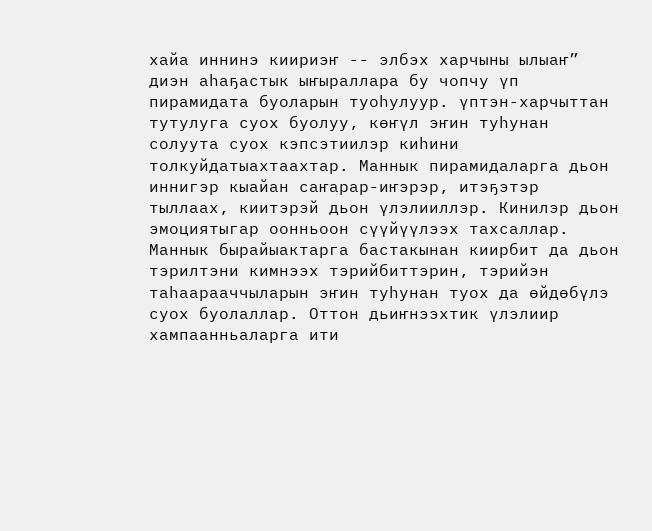хайа иннинэ киириэҥ -- элбэх харчыны ылыаҥ” диэн аһаҕастык ыҥыраллара бу чопчу үп пирамидата буоларын туоһулуур. үптэн-харчыттан тутулуга суох буолуу, көҥүл эҥин туһунан солуута суох кэпсэтиилэр киһини толкуйдатыахтаахтар. Маннык пирамидаларга дьон иннигэр кыайан саҥарар-иҥэрэр, итэҕэтэр тыллаах, киитэрэй дьон үлэлииллэр. Кинилэр дьон эмоциятыгар оонньоон сүүйүүлээх тахсаллар. Маннык бырайыактарга бастакынан киирбит да дьон тэрилтэни кимнээх тэрийбиттэрин, тэрийэн таһаарааччыларын эҥин туһунан туох да өйдөбүлэ суох буолаллар. Оттон дьиҥнээхтик үлэлиир хампаанньаларга ити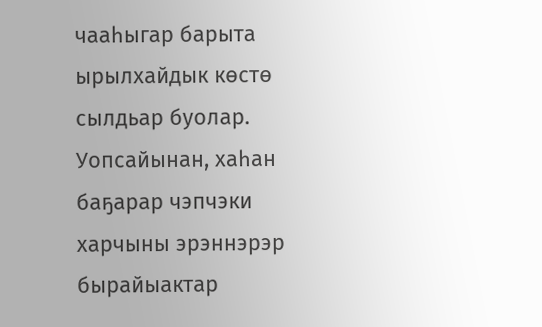чааһыгар барыта ырылхайдык көстө сылдьар буолар. Уопсайынан, хаһан баҕарар чэпчэки харчыны эрэннэрэр бырайыактар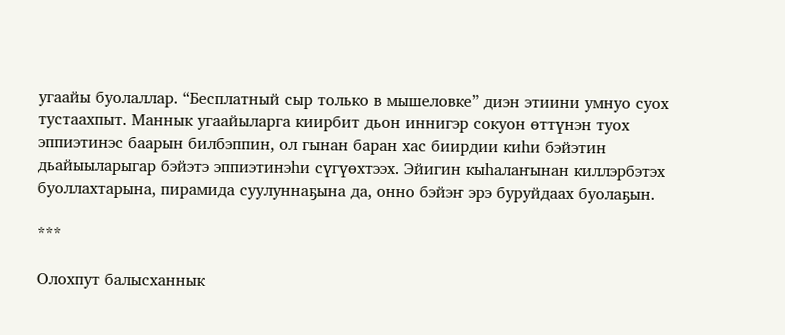угаайы буолаллар. “Бесплатный сыр только в мышеловке” диэн этиини умнуо суох тустаахпыт. Маннык угаайыларга киирбит дьон иннигэр сокуон өттүнэн туох эппиэтинэс баарын билбэппин, ол гынан баран хас биирдии киһи бэйэтин дьайыыларыгар бэйэтэ эппиэтинэһи сүгүөхтээх. Эйигин кыһалаҥынан киллэрбэтэх буоллахтарына, пирамида суулуннаҕына да, онно бэйэҥ эрэ буруйдаах буолаҕын.

***

Олохпут балысханнык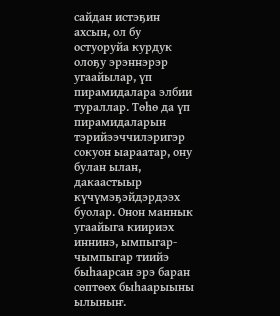сайдан истэҕин ахсын, ол бу остуоруйа курдук олоҕу эрэннэрэр угаайылар, үп пирамидалара элбии тураллар. Төһө да үп пирамидаларын тэрийээччилэригэр сокуон ыараатар, ону булан ылан, дакаастыыр күчүмэҕэйдэрдээх буолар. Онон маннык угаайыга киириэх иннинэ, ымпыгар-чымпыгар тиийэ быһаарсан эрэ баран сөптөөх быһаарыыны ылыныҥ.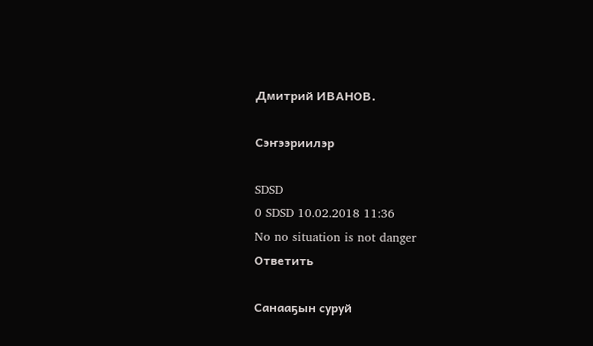Дмитрий ИВАНОВ.

Сэҥээриилэр

SDSD
0 SDSD 10.02.2018 11:36
No no situation is not danger
Ответить

Санааҕын суруй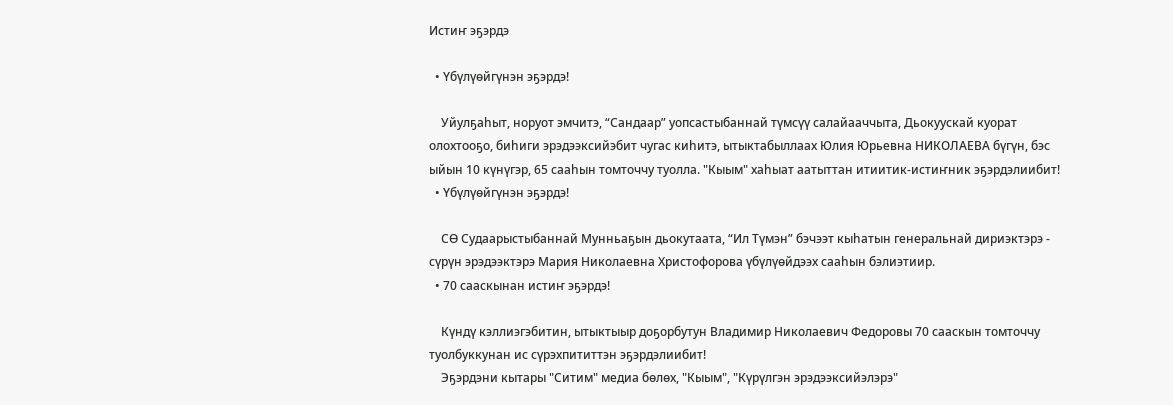Истиҥ эҕэрдэ

  • Үбүлүөйгүнэн эҕэрдэ!

    Уйулҕаһыт, норуот эмчитэ, “Сандаар” уопсастыбаннай түмсүү салайааччыта, Дьокуускай куорат олохтооҕо, биһиги эрэдээксийэбит чугас киһитэ, ытыктабыллаах Юлия Юрьевна НИКОЛАЕВА бүгүн, бэс ыйын 10 күнүгэр, 65 сааһын томточчу туолла. "Кыым" хаһыат аатыттан итиитик-истиҥник эҕэрдэлиибит!
  • Үбүлүөйгүнэн эҕэрдэ!

    СӨ Судаарыстыбаннай Мунньаҕын дьокутаата, “Ил Түмэн” бэчээт кыһатын генеральнай дириэктэрэ - сүрүн эрэдээктэрэ Мария Николаевна Христофорова үбүлүөйдээх сааһын бэлиэтиир.
  • 70 сааскынан истиҥ эҕэрдэ!

    Күндү кэллиэгэбитин, ытыктыыр доҕорбутун Владимир Николаевич Федоровы 70 сааскын томточчу туолбуккунан ис сүрэхпититтэн эҕэрдэлиибит!
    Эҕэрдэни кытары "Ситим" медиа бөлөх, "Кыым", "Күрүлгэн эрэдээксийэлэрэ"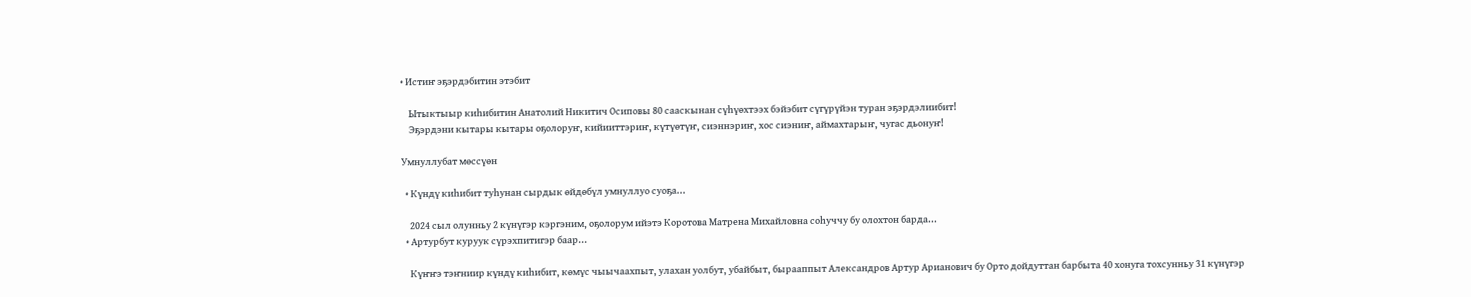• Истиҥ эҕэрдэбитин этэбит

    Ытыктыыр киһибитин Анатолий Никитич Осиповы 80 сааскынан сүһүөхтээх бэйэбит сүгүрүйэн туран эҕэрдэлиибит!
    Эҕэрдэни кытары кытары оҕолоруҥ, кийииттэриҥ, күтүөтүҥ, сиэннэриҥ, хос сиэниҥ, аймахтарыҥ, чугас дьонуҥ!

Умнуллубат мөссүөн

  • Күндү киһибит туһунан сырдык өйдөбүл умнуллуо суоҕа...

    2024 сыл олунньу 2 күнүгэр кэргэним, оҕолорум ийэтэ Коротова Матрена Михайловна соһуччу бу олохтон барда...
  • Артурбут куруук сүрэхпитигэр баар...

    Күҥҥэ тэҥниир күндү киһибит, көмүс чыычаахпыт, улахан уолбут, убайбыт, бырааппыт Александров Артур Арианович бу Орто дойдуттан барбыта 40 хонуга тохсунньу 31 күнүгэр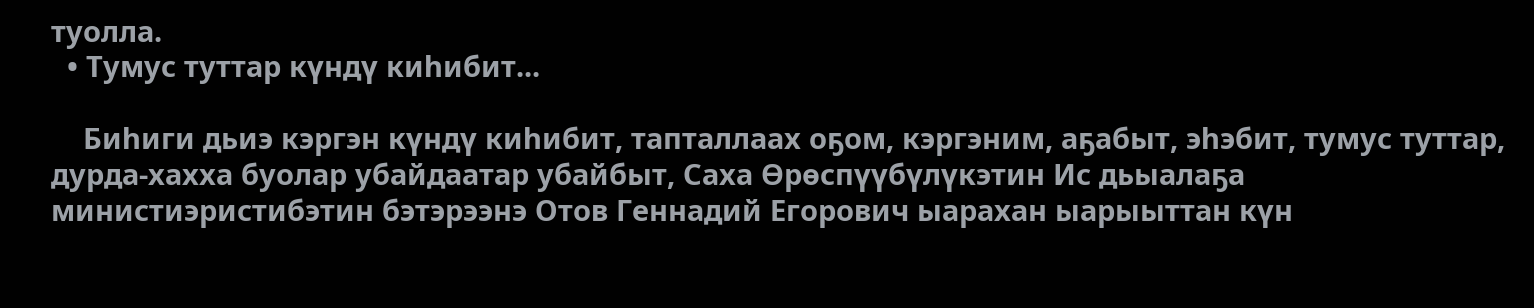туолла.
  • Тумус туттар күндү киһибит...

    Биһиги дьиэ кэргэн күндү киһибит, тапталлаах оҕом, кэргэним, аҕабыт, эһэбит, тумус туттар, дурда-хахха буолар убайдаатар убайбыт, Саха Өрөспүүбүлүкэтин Ис дьыалаҕа министиэристибэтин бэтэрээнэ Отов Геннадий Егорович ыарахан ыарыыттан күн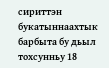сириттэн букатыннаахтык барбыта бу дьыл тохсунньу 18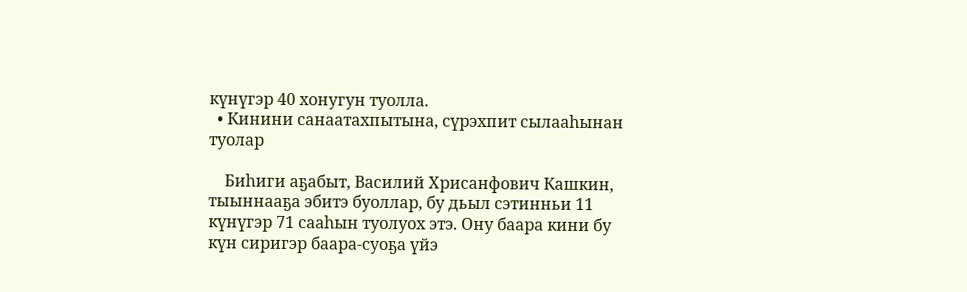күнүгэр 40 хонугун туолла.
  • Кинини санаатахпытына, сүрэхпит сылааһынан туолар

    Биһиги аҕабыт, Василий Хрисанфович Кашкин, тыыннааҕа эбитэ буоллар, бу дьыл сэтинньи 11 күнүгэр 71 сааһын туолуох этэ. Ону баара кини бу күн сиригэр баара-суоҕа үйэ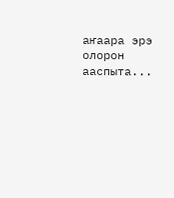аҥаара эрэ олорон ааспыта...